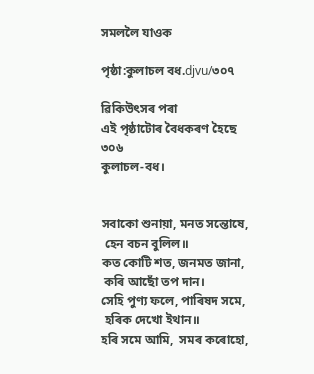সমললৈ যাওক

পৃষ্ঠা:কুলাচল বধ.djvu/৩০৭

ৱিকিউৎসৰ পৰা
এই পৃষ্ঠাটোৰ বৈধকৰণ হৈছে
৩০৬
কুলাচল-বধ।


সবাকো শুনায়া, মনত সন্তোষে,
 হেন বচন বুলিল॥
কত কোটি শত, জনমত জানা,
 কৰি আছোঁ তপ দান।
সেহি পুণ্য ফলে, পাৰিষদ সমে,
 হৰিক দেখো ইথান॥
হৰি সমে আমি,  সমৰ কৰোহো,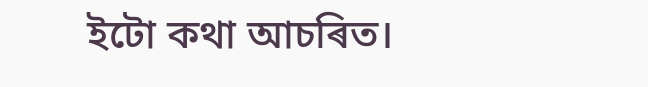ইটো কথা আচৰিত।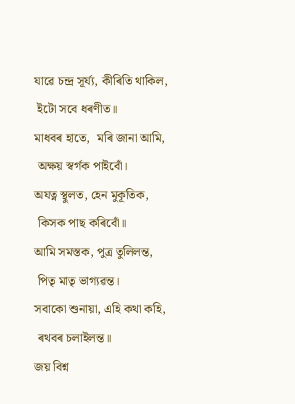যাৱে চন্দ্ৰ সূৰ্য্য, কীৰিতি থাকিল,
 ইটো সবে ধৰণীত॥
মাধবৰ হাতে,  মৰি জানা আমি,
 অক্ষয় স্বৰ্গক পাইবোঁ।
অযত্ন স্থুলত, হেন মুকূতিক,
 কিসক পাছ কৰিবোঁ॥
আমি সমস্তক, পুত্ৰ তুলিলন্ত,
 পিতৃ মাতৃ ভাগ্যৱন্ত।
সবাকো শুনায়া, এহি কথা কহি,
 ৰথবৰ চলাইলন্ত॥
জয় বিশ্ন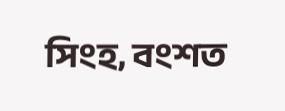সিংহ, বংশত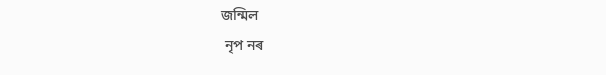জন্মিল
 নৃপ নৰ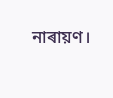নাৰায়ণ।